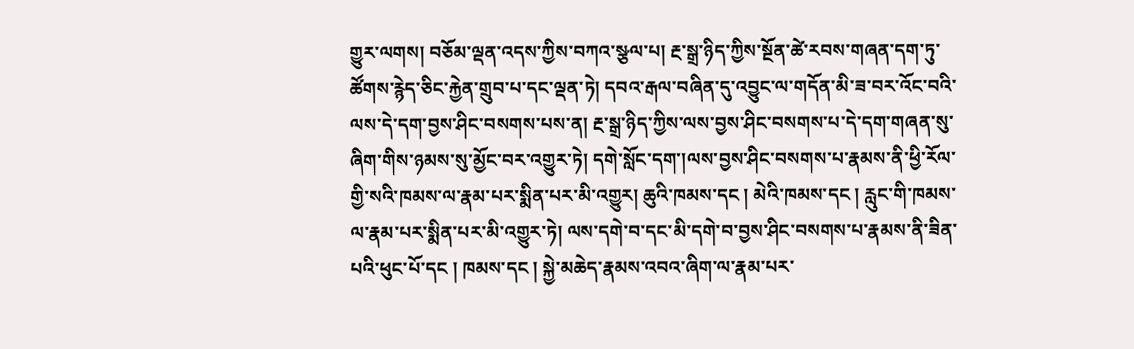གྱུར་ལགས། བཅོམ་ལྡན་འདས་ཀྱིས་བཀའ་སྩལ་པ། རྔ་སྒྲ་ཉིད་ཀྱིས་སྔོན་ཚེ་རབས་གཞན་དག་ཏུ་ཚོགས་རྙེད་ཅིང་རྐྱེན་གྲུབ་པ་དང་ལྡན་ཏེ། དབའ་རྒལ་བཞིན་དུ་འབྱུང་ལ་གདོན་མི་ཟ་བར་འོང་བའི་ལས་དེ་དག་བྱས་ཤིང་བསགས་པས་ན། རྔ་སྒྲ་ཉིད་ཀྱིས་ལས་བྱས་ཤིང་བསགས་པ་དེ་དག་གཞན་སུ་ཞིག་གིས་ཉམས་སུ་མྱོང་བར་འགྱུར་ཏེ། དགེ་སློང་དག་།ལས་བྱས་ཤིང་བསགས་པ་རྣམས་ནི་ཕྱི་རོལ་གྱི་སའི་ཁམས་ལ་རྣམ་པར་སྨིན་པར་མི་འགྱུར། ཆུའི་ཁམས་དང ། མེའི་ཁམས་དང ། རླུང་གི་ཁམས་ལ་རྣམ་པར་སྨིན་པར་མི་འགྱུར་ཏེ། ལས་དགེ་བ་དང་མི་དགེ་བ་བྱས་ཤིང་བསགས་པ་རྣམས་ནི་ཟིན་པའི་ཕུང་པོ་དང ། ཁམས་དང ། སྐྱེ་མཆེད་རྣམས་འབའ་ཞིག་ལ་རྣམ་པར་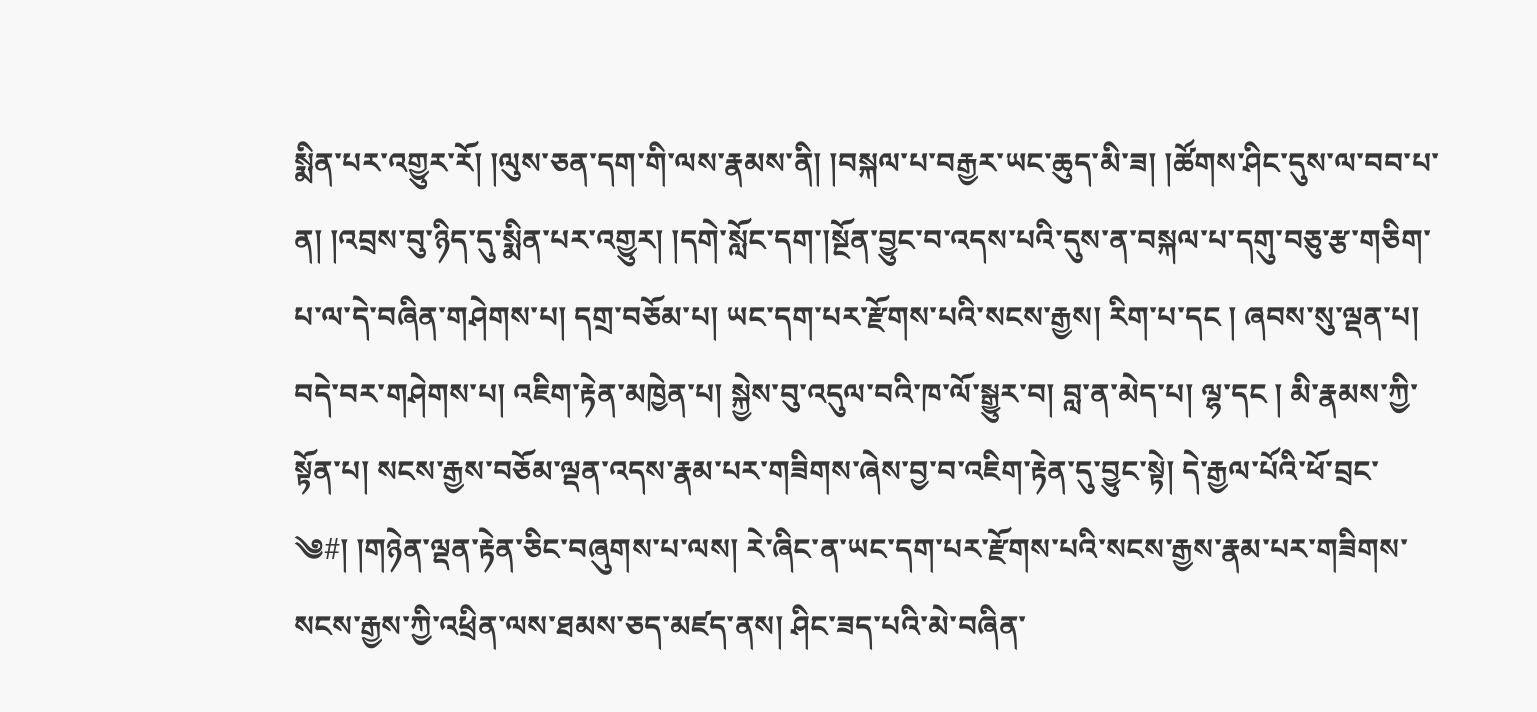སྨིན་པར་འགྱུར་རོ། །ལུས་ཅན་དག་གི་ལས་རྣམས་ནི། །བསྐལ་པ་བརྒྱར་ཡང་ཆུད་མི་ཟ། །ཚོགས་ཤིང་དུས་ལ་བབ་པ་ན། །འབྲས་བུ་ཉིད་དུ་སྨིན་པར་འགྱུར། །དགེ་སློང་དག་།སྔོན་བྱུང་བ་འདས་པའི་དུས་ན་བསྐལ་པ་དགུ་བཅུ་རྩ་གཅིག་པ་ལ་དེ་བཞིན་གཤེགས་པ། དགྲ་བཅོམ་པ། ཡང་དག་པར་རྫོགས་པའི་སངས་རྒྱས། རིག་པ་དང ། ཞབས་སུ་ལྡན་པ། བདེ་བར་གཤེགས་པ། འཇིག་རྟེན་མཁྱེན་པ། སྐྱེས་བུ་འདུལ་བའི་ཁ་ལོ་སྒྱུར་བ། བླ་ན་མེད་པ། ལྷ་དང ། མི་རྣམས་ཀྱི་སྟོན་པ། སངས་རྒྱས་བཅོམ་ལྡན་འདས་རྣམ་པར་གཟིགས་ཞེས་བྱ་བ་འཇིག་རྟེན་དུ་བྱུང་སྟེ། དེ་རྒྱལ་པོའི་ཕོ་བྲང་
༄#། །གཉེན་ལྡན་རྟེན་ཅིང་བཞུགས་པ་ལས། རེ་ཞིང་ན་ཡང་དག་པར་རྫོགས་པའི་སངས་རྒྱས་རྣམ་པར་གཟིགས་སངས་རྒྱས་ཀྱི་འཕྲིན་ལས་ཐམས་ཅད་མཛད་ནས། ཤིང་ཟད་པའི་མེ་བཞིན་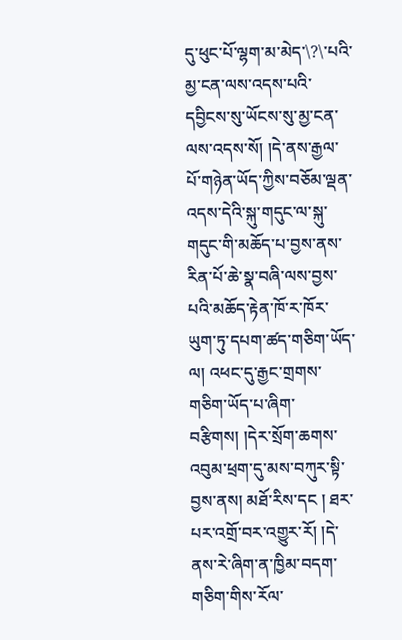དུ་ཕུང་པོ་ལྷག་མ་མེད་\?\་པའི་མྱ་ངན་ལས་འདས་པའི་དབྱིངས་སུ་ཡོངས་སུ་མྱ་ངན་ལས་འདས་སོ། །དེ་ནས་རྒྱལ་པོ་གཉེན་ཡོད་ཀྱིས་བཅོམ་ལྡན་འདས་དེའི་སྐུ་གདུང་ལ་སྐུ་གདུང་གི་མཆོད་པ་བྱས་ནས་རིན་པོ་ཆེ་སྣ་བཞི་ལས་བྱས་པའི་མཆོད་རྟེན་ཁོ་ར་ཁོར་ཡུག་ཏུ་དཔག་ཚད་གཅིག་ཡོད་ལ། འཕང་དུ་རྒྱང་གྲགས་གཅིག་ཡོད་པ་ཞིག་བརྩིགས། །དེར་སྲོག་ཆགས་འབུམ་ཕྲག་དུ་མས་བཀུར་སྟི་བྱས་ནས། མཐོ་རིས་དང ། ཐར་པར་འགྲོ་བར་འགྱུར་རོ། །དེ་ནས་རེ་ཞིག་ན་ཁྱིམ་བདག་གཅིག་གིས་རོལ་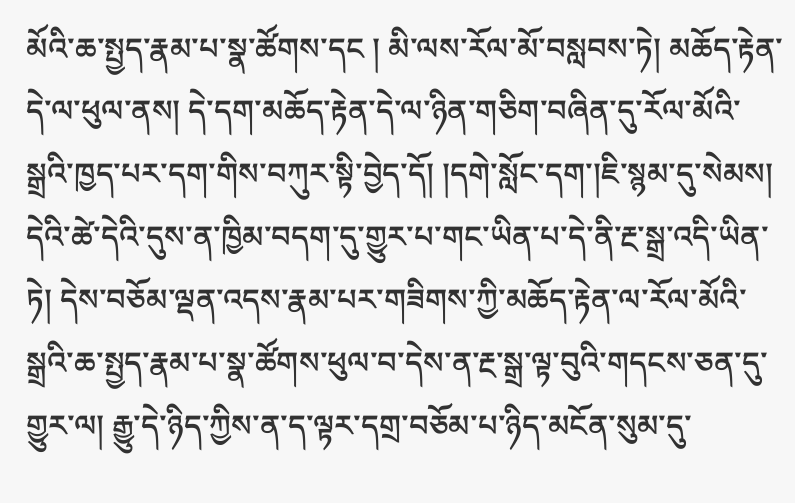མོའི་ཆ་སྤྱད་རྣམ་པ་སྣ་ཚོགས་དང ། མི་ལས་རོལ་མོ་བསླབས་ཏེ། མཆོད་རྟེན་དེ་ལ་ཕུལ་ནས། དེ་དག་མཆོད་རྟེན་དེ་ལ་ཉིན་གཅིག་བཞིན་དུ་རོལ་མོའི་སྒྲའི་ཁྱད་པར་དག་གིས་བཀུར་སྟི་བྱེད་དོ། །དགེ་སློང་དག་།ཇི་སྙམ་དུ་སེམས། དེའི་ཚེ་དེའི་དུས་ན་ཁྱིམ་བདག་དུ་གྱུར་པ་གང་ཡིན་པ་དེ་ནི་རྔ་སྒྲ་འདི་ཡིན་ཏེ། དེས་བཅོམ་ལྡན་འདས་རྣམ་པར་གཟིགས་ཀྱི་མཆོད་རྟེན་ལ་རོལ་མོའི་སྒྲའི་ཆ་སྤྱད་རྣམ་པ་སྣ་ཚོགས་ཕུལ་བ་དེས་ན་རྔ་སྒྲ་ལྟ་བུའི་གདངས་ཅན་དུ་གྱུར་ལ། རྒྱུ་དེ་ཉིད་ཀྱིས་ན་ད་ལྟར་དགྲ་བཅོམ་པ་ཉིད་མངོན་སུམ་དུ་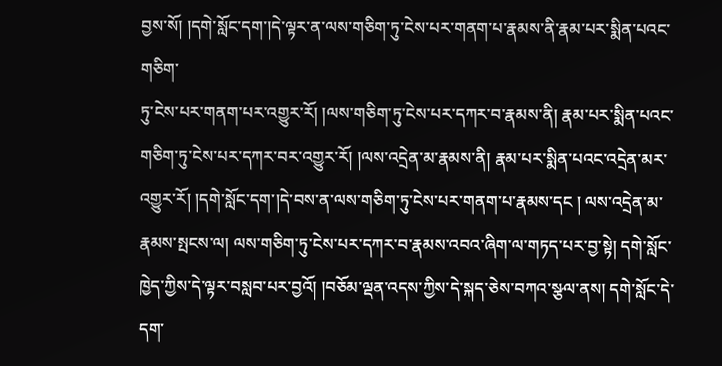བྱས་སོ། །དགེ་སློང་དག་།དེ་ལྟར་ན་ལས་གཅིག་ཏུ་ངེས་པར་གནག་པ་རྣམས་ནི་རྣམ་པར་སྨིན་པའང་གཅིག་
ཏུ་ངེས་པར་གནག་པར་འགྱུར་རོ། །ལས་གཅིག་ཏུ་ངེས་པར་དཀར་བ་རྣམས་ནི། རྣམ་པར་སྨིན་པའང་གཅིག་ཏུ་ངེས་པར་དཀར་བར་འགྱུར་རོ། །ལས་འདྲེན་མ་རྣམས་ནི། རྣམ་པར་སྨིན་པའང་འདྲེན་མར་འགྱུར་རོ། །དགེ་སློང་དག་།དེ་བས་ན་ལས་གཅིག་ཏུ་ངེས་པར་གནག་པ་རྣམས་དང ། ལས་འདྲེན་མ་རྣམས་སྤངས་ལ། ལས་གཅིག་ཏུ་ངེས་པར་དཀར་བ་རྣམས་འབའ་ཞིག་ལ་གཏད་པར་བྱ་སྟེ། དགེ་སློང་ཁྱེད་ཀྱིས་དེ་ལྟར་བསླབ་པར་བྱའོ། །བཅོམ་ལྡན་འདས་ཀྱིས་དེ་སྐད་ཅེས་བཀའ་སྩལ་ནས། དགེ་སློང་དེ་དག་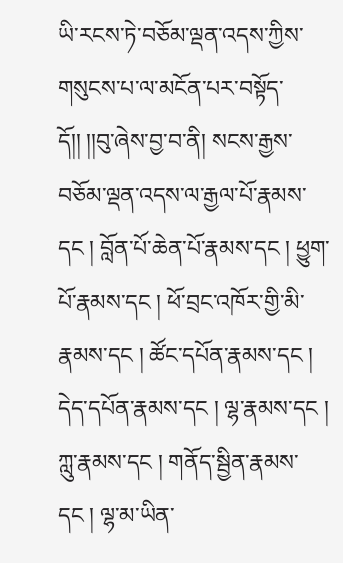ཡི་རངས་ཏེ་བཅོམ་ལྡན་འདས་ཀྱིས་གསུངས་པ་ལ་མངོན་པར་བསྟོད་དོ།། །།བུ་ཞེས་བྱ་བ་ནི། སངས་རྒྱས་བཅོམ་ལྡན་འདས་ལ་རྒྱལ་པོ་རྣམས་དང ། བློན་པོ་ཆེན་པོ་རྣམས་དང ། ཕྱུག་པོ་རྣམས་དང ། ཕོ་བྲང་འཁོར་གྱི་མི་རྣམས་དང ། ཚོང་དཔོན་རྣམས་དང ། དེད་དཔོན་རྣམས་དང ། ལྷ་རྣམས་དང ། ཀླུ་རྣམས་དང ། གནོད་སྦྱིན་རྣམས་དང ། ལྷ་མ་ཡིན་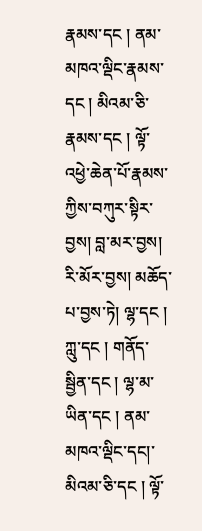རྣམས་དང ། ནམ་མཁའ་ལྡིང་རྣམས་དང ། མིའམ་ཅི་རྣམས་དང ། ལྟོ་འཕྱེ་ཆེན་པོ་རྣམས་ཀྱིས་བཀུར་སྟིར་བྱས། བླ་མར་བྱས། རི་མོར་བྱས། མཆོད་པ་བྱས་ཏེ། ལྷ་དང ། ཀླུ་དང ། གནོད་སྦྱིན་དང ། ལྷ་མ་ཡིན་དང ། ནམ་མཁའ་ལྡིང་དང།་མིའམ་ཅི་དང ། ལྟོ་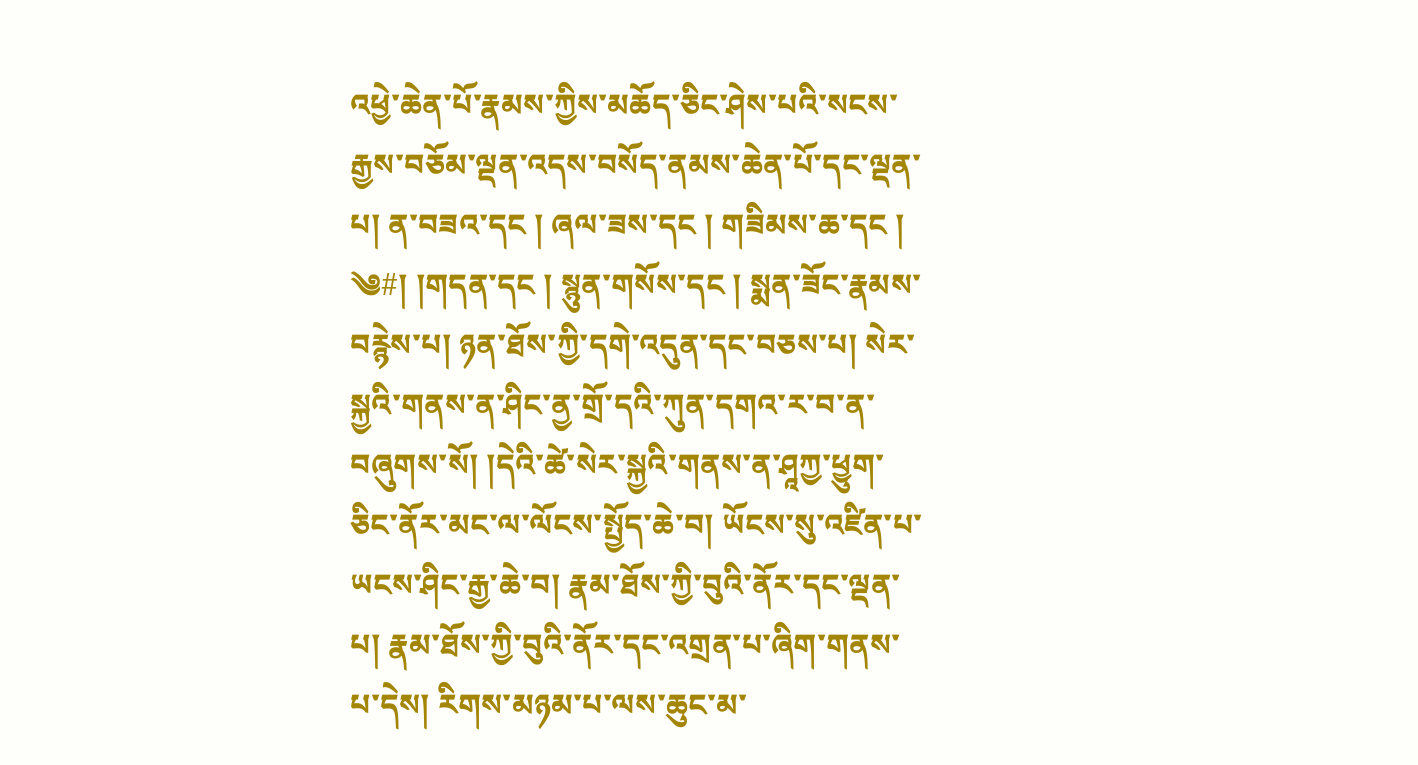འཕྱེ་ཆེན་པོ་རྣམས་ཀྱིས་མཆོད་ཅིང་ཤེས་པའི་སངས་རྒྱས་བཅོམ་ལྡན་འདས་བསོད་ནམས་ཆེན་པོ་དང་ལྡན་པ། ན་བཟའ་དང ། ཞལ་ཟས་དང ། གཟིམས་ཆ་དང །
༄#། །གདན་དང ། སྙུན་གསོས་དང ། སྨན་ཟོང་རྣམས་བརྙེས་པ། ཉན་ཐོས་ཀྱི་དགེ་འདུན་དང་བཅས་པ། སེར་སྐྱའི་གནས་ན་ཤིང་ནྱ་གྲོ་དའི་ཀུན་དགའ་ར་བ་ན་བཞུགས་སོ། །དེའི་ཚེ་སེར་སྐྱའི་གནས་ན་ཤཱཀྱ་ཕྱུག་ཅིང་ནོར་མང་ལ་ལོངས་སྤྱོད་ཆེ་བ། ཡོངས་སུ་འཛིན་པ་ཡངས་ཤིང་རྒྱ་ཆེ་བ། རྣམ་ཐོས་ཀྱི་བུའི་ནོར་དང་ལྡན་པ། རྣམ་ཐོས་ཀྱི་བུའི་ནོར་དང་འགྲན་པ་ཞིག་གནས་པ་དེས། རིགས་མཉམ་པ་ལས་ཆུང་མ་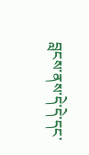བླངས་ནས་དེ་དེ་དང་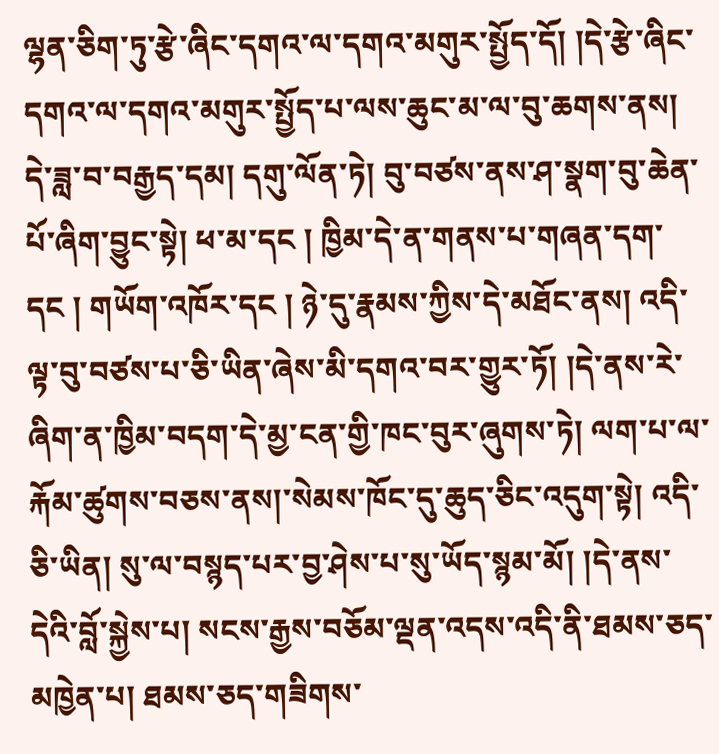ལྷན་ཅིག་ཏུ་རྩེ་ཞིང་དགའ་ལ་དགའ་མགུར་སྤྱོད་དོ། །དེ་རྩེ་ཞིང་དགའ་ལ་དགའ་མགུར་སྤྱོད་པ་ལས་ཆུང་མ་ལ་བུ་ཆགས་ནས། དེ་ཟླ་བ་བརྒྱད་དམ། དགུ་ལོན་ཏེ། བུ་བཙས་ནས་ཤ་སྣག་བུ་ཆེན་པོ་ཞིག་བྱུང་སྟེ། ཕ་མ་དང ། ཁྱིམ་དེ་ན་གནས་པ་གཞན་དག་དང ། གཡོག་འཁོར་དང ། ཉེ་དུ་རྣམས་ཀྱིས་དེ་མཐོང་ནས། འདི་ལྟ་བུ་བཙས་པ་ཅི་ཡིན་ཞེས་མི་དགའ་བར་གྱུར་ཏོ། །དེ་ནས་རེ་ཞིག་ན་ཁྱིམ་བདག་དེ་མྱ་ངན་གྱི་ཁང་བུར་ཞུགས་ཏེ། ལག་པ་ལ་རྐོམ་ཚུགས་བཅས་ནས།་སེམས་ཁོང་དུ་ཆུད་ཅིང་འདུག་སྟེ། འདི་ཅི་ཡིན། སུ་ལ་བསྙད་པར་བྱ་ཤེས་པ་སུ་ཡོད་སྙམ་མོ། །དེ་ནས་དེའི་བློ་སྐྱེས་པ། སངས་རྒྱས་བཅོམ་ལྡན་འདས་འདི་ནི་ཐམས་ཅད་མཁྱེན་པ། ཐམས་ཅད་གཟིགས་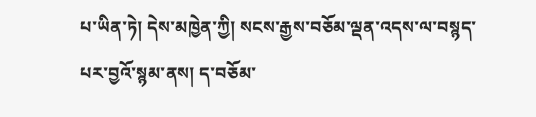པ་ཡིན་ཏེ། དེས་མཁྱེན་ཀྱི། སངས་རྒྱས་བཅོམ་ལྡན་འདས་ལ་བསྙད་པར་བྱའོ་སྙམ་ནས། ད་བཅོམ་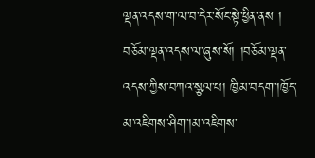ལྡན་འདས་ག་ལ་བ་དེར་སོང་སྟེ་ཕྱིན་ནས །
བཅོམ་ལྡན་འདས་ལ་ཞུས་སོ། །བཅོམ་ལྡན་འདས་ཀྱིས་བཀའ་སྩལ་པ། ཁྱིམ་བདག་།ཁྱོད་མ་འཇིགས་ཤིག་།མ་འཇིགས་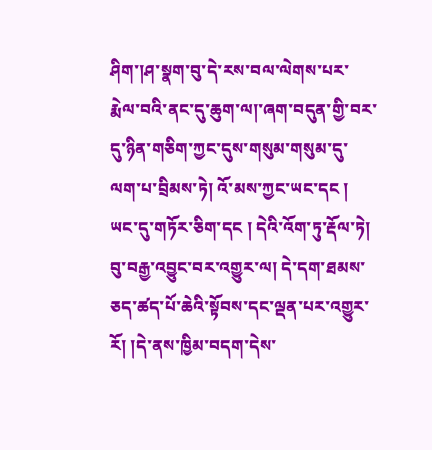ཤིག་།ཤ་སྣག་བུ་དེ་རས་བལ་ལེགས་པར་རྨེལ་བའི་ནང་དུ་ཆུག་ལ།་ཞག་བདུན་གྱི་བར་དུ་ཉིན་གཅིག་ཀྱང་དུས་གསུམ་གསུམ་དུ་ལག་པ་བྲིམས་ཏེ། འོ་མས་ཀྱང་ཡང་དང ། ཡང་དུ་གཏོར་ཅིག་དང ། དེའི་འོག་ཏུ་རྡོལ་ཏེ། བུ་བརྒྱ་འབྱུང་བར་འགྱུར་ལ། དེ་དག་ཐམས་ཅད་ཚད་པོ་ཆེའི་སྟོབས་དང་ལྡན་པར་འགྱུར་རོ། །དེ་ནས་ཁྱིམ་བདག་དེས་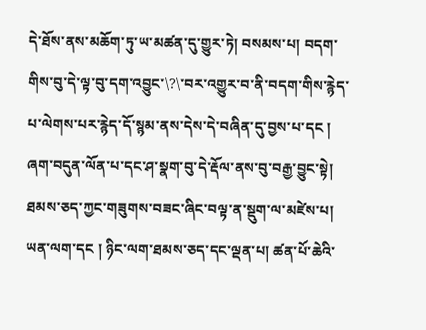དེ་ཐོས་ནས་མཆོག་ཏུ་ཡ་མཚན་དུ་གྱུར་ཏེ། བསམས་པ། བདག་གིས་བུ་དེ་ལྟ་བུ་དག་འབྱུང་\?\་བར་འགྱུར་བ་ནི་བདག་གིས་རྙེད་པ་ལེགས་པར་རྙེད་དོ་སྙམ་ནས་དེས་དེ་བཞིན་དུ་བྱས་པ་དང ། ཞག་བདུན་ལོན་པ་དང་ཤ་སྣག་བུ་དེ་རྡོལ་ནས་བུ་བརྒྱ་བྱུང་སྟེ། ཐམས་ཅད་ཀྱང་གཟུགས་བཟང་ཞིང་བལྟ་ན་སྡུག་ལ་མཛེས་པ། ཡན་ལག་དང ། ཉིང་ལག་ཐམས་ཅད་དང་ལྡན་པ། ཚན་པོ་ཆེའི་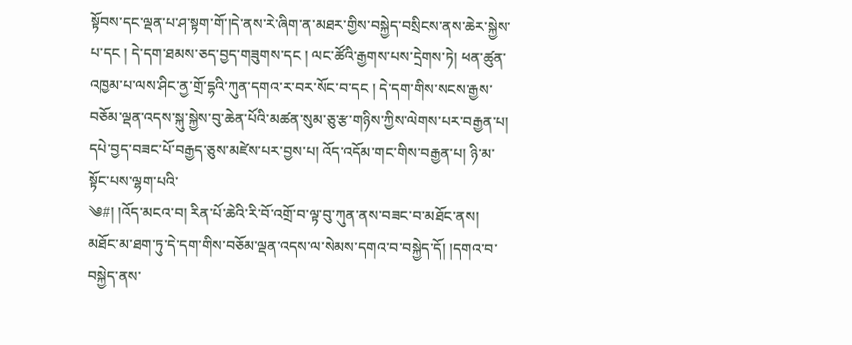སྟོབས་དང་ལྡན་པ་ཤ་སྟག་གོ་།དེ་ནས་རེ་ཞིག་ན་མཐར་གྱིས་བསྐྱེད་བསྲིངས་ནས་ཆེར་སྐྱེས་པ་དང ། དེ་དག་ཐམས་ཅད་བྱད་གཟུགས་དང ། ལང་ཚོའི་རྒྱགས་པས་དྲེགས་ཏེ། ཕན་ཚུན་འཁྱམ་པ་ལས་ཤིང་ནྱ་གྲོ་དྷའི་ཀུན་དགའ་ར་བར་སོང་བ་དང ། དེ་དག་གིས་སངས་རྒྱས་བཅོམ་ལྡན་འདས་སྐུ་སྐྱེས་བུ་ཆེན་པོའི་མཚན་སུམ་ཅུ་རྩ་གཉིས་ཀྱིས་ལེགས་པར་བརྒྱན་པ། དཔེ་བྱད་བཟང་པོ་བརྒྱད་ཅུས་མཛེས་པར་བྱས་པ། འོད་འདོམ་གང་གིས་བརྒྱན་པ། ཉི་མ་སྟོང་པས་ལྷག་པའི་
༄#། །འོད་མངའ་བ། རིན་པོ་ཆེའི་རི་བོ་འགྲོ་བ་ལྟ་བུ་ཀུན་ནས་བཟང་བ་མཐོང་ནས། མཐོང་མ་ཐག་ཏུ་དེ་དག་གིས་བཅོམ་ལྡན་འདས་ལ་སེམས་དགའ་བ་བསྐྱེད་དོ། །དགའ་བ་བསྐྱེད་ནས་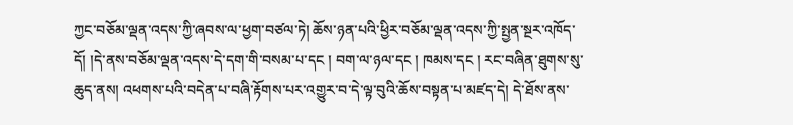ཀྱང་བཅོམ་ལྡན་འདས་ཀྱི་ཞབས་ལ་ཕྱག་བཙལ་ཏེ། ཆོས་ཉན་པའི་ཕྱིར་བཅོམ་ལྡན་འདས་ཀྱི་སྤྱན་སྔར་འཁོད་དོ། །དེ་ནས་བཅོམ་ལྡན་འདས་དེ་དག་གི་བསམ་པ་དང ། བག་ལ་ཉལ་དང ། ཁམས་དང ། རང་བཞིན་ཐུགས་སུ་ཆུད་ནས། འཕགས་པའི་བདེན་པ་བཞི་རྟོགས་པར་འགྱུར་བ་དེ་ལྟ་བུའི་ཆོས་བསྟན་པ་མཛད་དེ། དེ་ཐོས་ནས་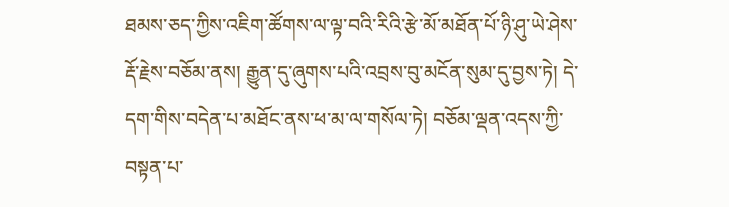ཐམས་ཅད་ཀྱིས་འཇིག་ཚོགས་ལ་ལྟ་བའི་རིའི་རྩེ་མོ་མཐོན་པོ་ཉི་ཤུ་ཡེ་ཤེས་རྡོ་རྗེས་བཅོམ་ནས། རྒྱུན་དུ་ཞུགས་པའི་འབྲས་བུ་མངོན་སུམ་དུ་བྱས་ཏེ། དེ་དག་གིས་བདེན་པ་མཐོང་ནས་ཕ་མ་ལ་གསོལ་ཏེ། བཅོམ་ལྡན་འདས་ཀྱི་བསྟན་པ་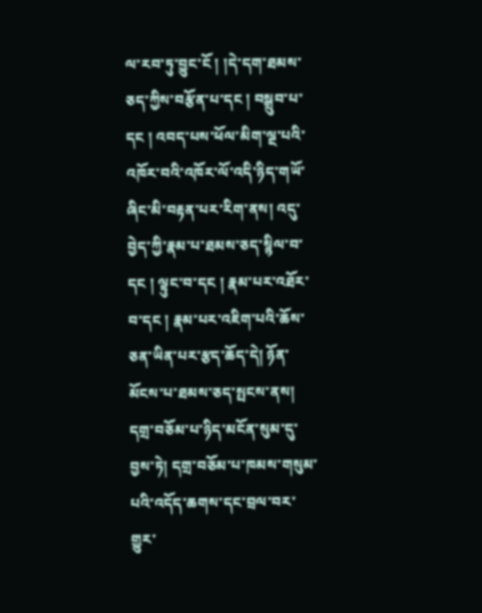ལ་རབ་ཏུ་བྱུང་ངོ ། །དེ་དག་ཐམས་ཅད་ཀྱིས་བརྩོན་པ་དང ། བསྒྲུབ་པ་དང ། འབད་པས་ཕོལ་མིག་ལྔ་པའི་འཁོར་བའི་འཁོར་ལོ་འདི་ཉིད་གཡོ་ཞིང་མི་བརྟན་པར་རིག་ནས། འདུ་བྱེད་ཀྱི་རྣམ་པ་ཐམས་ཅད་སྙིལ་བ་དང ། ལྟུང་བ་དང ། རྣམ་པར་འཐོར་བ་དང ། རྣམ་པར་འཇིག་པའི་ཆོས་ཅན་ཡིན་པར་རྩད་ཆོད་དེ། ཉོན་མོངས་པ་ཐམས་ཅད་སྤངས་ནས། དགྲ་བཅོམ་པ་ཉིད་མངོན་སུམ་དུ་བྱས་ཏེ། དགྲ་བཅོམ་པ་ཁམས་གསུམ་པའི་འདོད་ཆགས་དང་བྲལ་བར་གྱུར་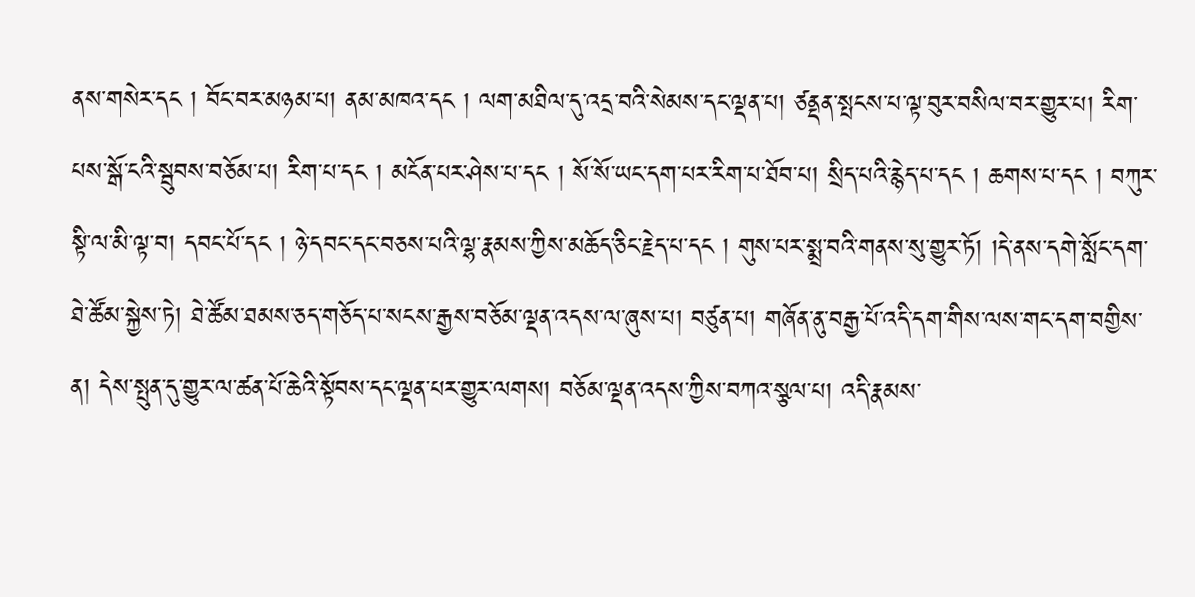ནས་གསེར་དང ། བོང་བར་མཉམ་པ། ནམ་མཁའ་དང ། ལག་མཐིལ་དུ་འདྲ་བའི་སེམས་དང་ལྡན་པ། ཙནྡན་སྤངས་པ་ལྟ་བུར་བསིལ་བར་གྱུར་པ། རིག་པས་སྒོ་ངའི་སྦུབས་བཅོམ་པ། རིག་པ་དང ། མངོན་པར་ཤེས་པ་དང ། སོ་སོ་ཡང་དག་པར་རིག་པ་ཐོབ་པ། སྲིད་པའི་རྙེད་པ་དང ། ཆགས་པ་དང ། བཀུར་སྟི་ལ་མི་ལྟ་བ། དབང་པོ་དང ། ཉེ་དབང་དང་བཅས་པའི་ལྷ་རྣམས་ཀྱིས་མཆོད་ཅིང་རྗེད་པ་དང ། གུས་པར་སྨྲ་བའི་གནས་སུ་གྱུར་ཏོ། །དེ་ནས་དགེ་སློང་དག་ཐེ་ཚོམ་སྐྱེས་ཏེ། ཐེ་ཚོམ་ཐམས་ཅད་གཅོད་པ་སངས་རྒྱས་བཅོམ་ལྡན་འདས་ལ་ཞུས་པ། བཙུན་པ། གཞོན་ནུ་བརྒྱ་པོ་འདི་དག་གིས་ལས་གང་དག་བགྱིས་ན། དེས་སྤུན་དུ་གྱུར་ལ་ཚན་པོ་ཆེའི་སྟོབས་དང་ལྡན་པར་གྱུར་ལགས། བཅོམ་ལྡན་འདས་ཀྱིས་བཀའ་སྩལ་པ། འདི་རྣམས་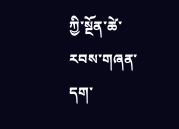ཀྱི་སྔོན་ཚེ་རབས་གཞན་དག་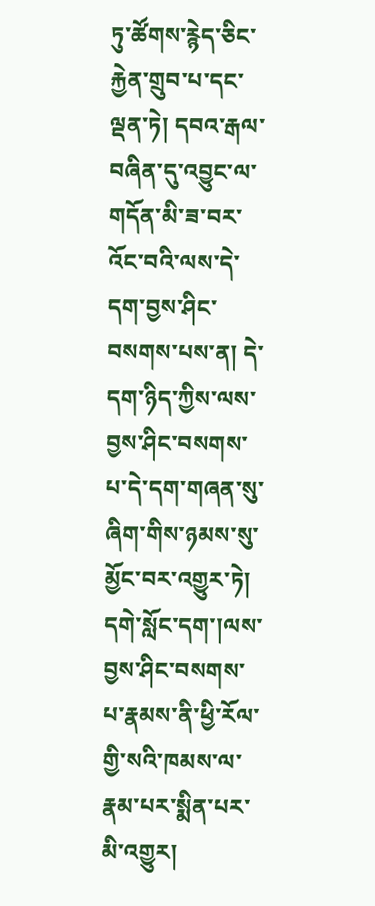ཏུ་ཚོགས་རྙེད་ཅིང་རྐྱེན་གྲུབ་པ་དང་ལྡན་ཏེ། དབའ་རྒལ་བཞིན་དུ་འབྱུང་ལ་གདོན་མི་ཟ་བར་འོང་བའི་ལས་དེ་དག་བྱས་ཤིང་བསགས་པས་ན། དེ་དག་ཉིད་ཀྱིས་ལས་བྱས་ཤིང་བསགས་པ་དེ་དག་གཞན་སུ་ཞིག་གིས་ཉམས་སུ་མྱོང་བར་འགྱུར་ཏེ། དགེ་སློང་དག་།ལས་བྱས་ཤིང་བསགས་པ་རྣམས་ནི་ཕྱི་རོལ་གྱི་སའི་ཁམས་ལ་རྣམ་པར་སྨིན་པར་མི་འགྱུར།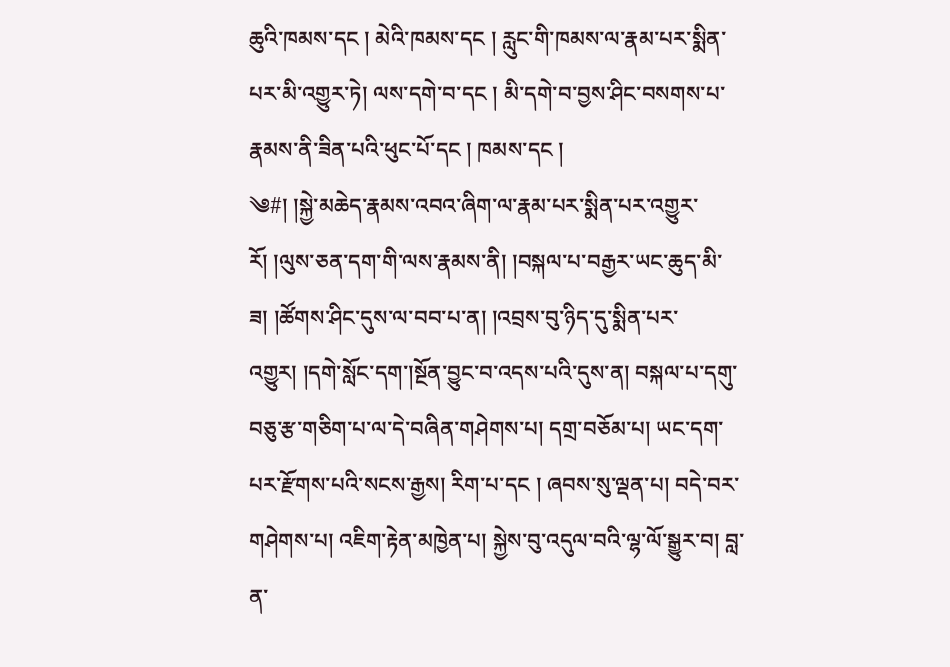ཆུའི་ཁམས་དང ། མེའི་ཁམས་དང ། རླུང་གི་ཁམས་ལ་རྣམ་པར་སྨིན་པར་མི་འགྱུར་ཏེ། ལས་དགེ་བ་དང ། མི་དགེ་བ་བྱས་ཤིང་བསགས་པ་རྣམས་ནི་ཟིན་པའི་ཕུང་པོ་དང ། ཁམས་དང །
༄#། །སྐྱེ་མཆེད་རྣམས་འབའ་ཞིག་ལ་རྣམ་པར་སྨིན་པར་འགྱུར་རོ། །ལུས་ཅན་དག་གི་ལས་རྣམས་ནི། །བསྐལ་པ་བརྒྱར་ཡང་ཆུད་མི་ཟ། །ཚོགས་ཤིང་དུས་ལ་བབ་པ་ན། །འབྲས་བུ་ཉིད་དུ་སྨིན་པར་འགྱུར། །དགེ་སློང་དག་།སྔོན་བྱུང་བ་འདས་པའི་དུས་ན། བསྐལ་པ་དགུ་བཅུ་རྩ་གཅིག་པ་ལ་དེ་བཞིན་གཤེགས་པ། དགྲ་བཅོམ་པ། ཡང་དག་པར་རྫོགས་པའི་སངས་རྒྱས། རིག་པ་དང ། ཞབས་སུ་ལྡན་པ། བདེ་བར་གཤེགས་པ། འཇིག་རྟེན་མཁྱེན་པ། སྐྱེས་བུ་འདུལ་བའི་ལྷ་ལོ་སྒྱུར་བ། བླ་ན་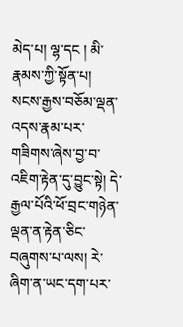མེད་པ། ལྷ་དང ། མི་རྣམས་ཀྱི་སྟོན་པ། སངས་རྒྱས་བཅོམ་ལྡན་འདས་རྣམ་པར་གཟིགས་ཞེས་བྱ་བ་འཇིག་རྟེན་དུ་བྱུང་སྟེ། དེ་རྒྱལ་པོའི་ཕོ་བྲང་གཉེན་ལྡན་ན་རྟེན་ཅིང་བཞུགས་པ་ལས། རེ་ཞིག་ན་ཡང་དག་པར་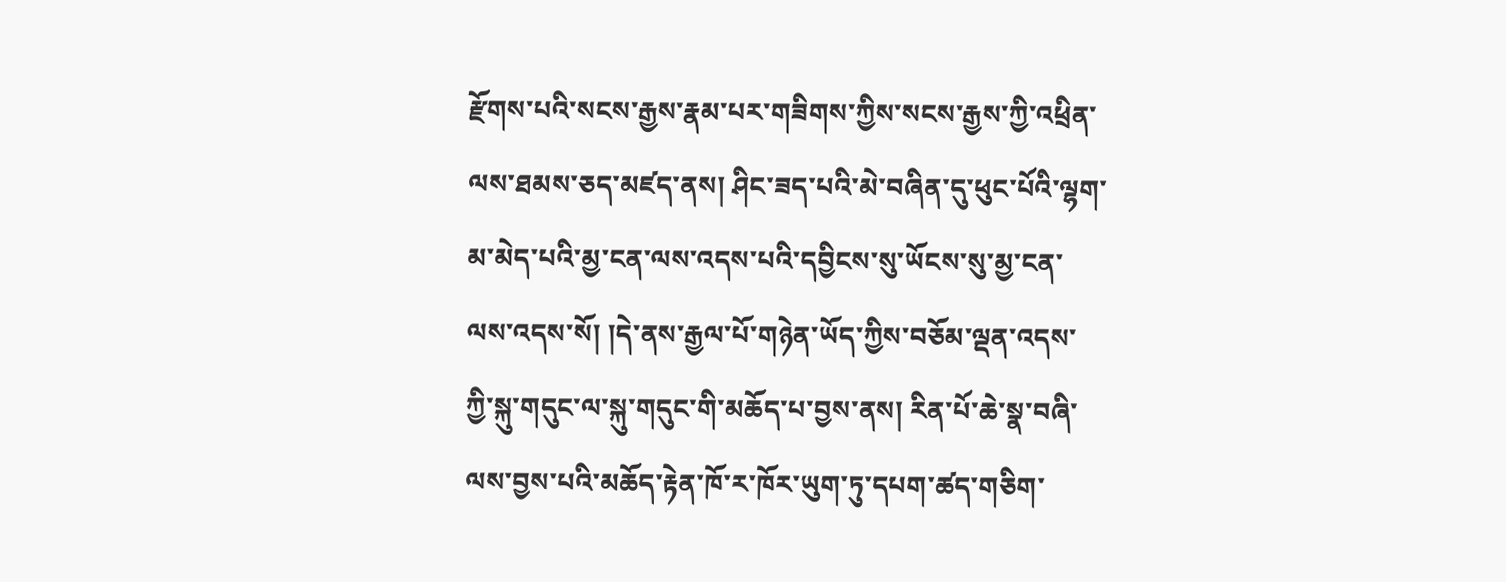རྫོགས་པའི་སངས་རྒྱས་རྣམ་པར་གཟིགས་ཀྱིས་སངས་རྒྱས་ཀྱི་འཕྲིན་ལས་ཐམས་ཅད་མཛད་ནས། ཤིང་ཟད་པའི་མེ་བཞིན་དུ་ཕུང་པོའི་ལྷག་མ་མེད་པའི་མྱ་ངན་ལས་འདས་པའི་དབྱིངས་སུ་ཡོངས་སུ་མྱ་ངན་ལས་འདས་སོ། །དེ་ནས་རྒྱལ་པོ་གཉེན་ཡོད་ཀྱིས་བཅོམ་ལྡན་འདས་ཀྱི་སྐུ་གདུང་ལ་སྐུ་གདུང་གི་མཆོད་པ་བྱས་ནས། རིན་པོ་ཆེ་སྣ་བཞི་ལས་བྱས་པའི་མཆོད་རྟེན་ཁོ་ར་ཁོར་ཡུག་ཏུ་དཔག་ཚད་གཅིག་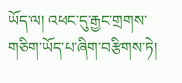ཡོད་ལ། འཕང་དུ་རྒྱང་གྲགས་གཅིག་ཡོད་པ་ཞིག་བརྩིགས་ཏེ།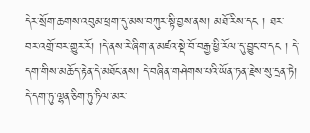དེར་སྲོག་ཆགས་འབུམ་ཕྲག་དུ་མས་བཀུར་སྟི་བྱས་ནས། མཐོ་རིས་དང ། ཐར་
བར་འགྲོ་བར་གྱུར་རོ། །དེ་ནས་རེ་ཞིག་ན་མཛའ་སྡེ་བོ་བརྒྱ་ཕྱི་རོལ་དུ་བྱུང་བ་དང ། དེ་དག་གིས་མཆོད་རྟེན་དེ་མཐོང་ནས། དེ་བཞིན་གཤེགས་པའི་ཡོན་ཏན་རྗེས་སུ་དྲན་ཏེ། དེ་དག་ཏུ་ལྷན་ཅིག་ཏུ་ཏིལ་མར་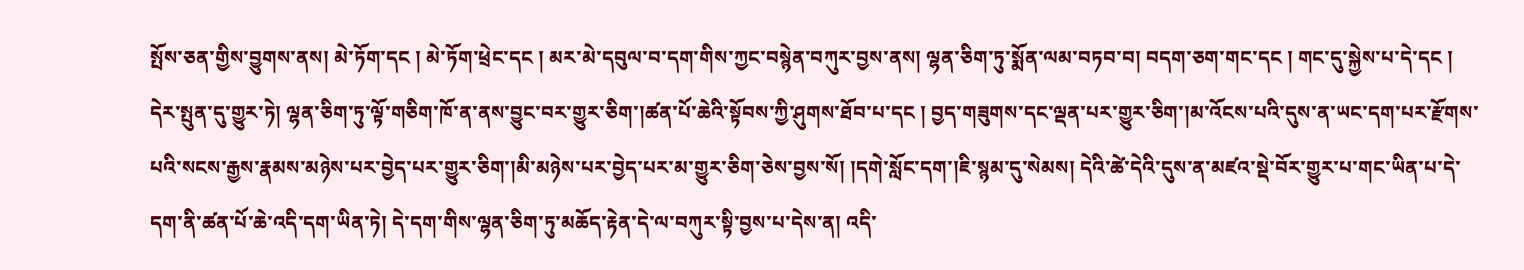སྤོས་ཅན་གྱིས་བྱུགས་ནས། མེ་ཏོག་དང ། མེ་ཏོག་ཕྲེང་དང ། མར་མེ་དབུལ་བ་དག་གིས་ཀྱང་བསྙེན་བཀུར་བྱས་ནས། ལྷན་ཅིག་ཏུ་སྨོན་ལམ་བཏབ་བ། བདག་ཅག་གང་དང ། གང་དུ་སྐྱེས་པ་དེ་དང ། དེར་སྤུན་དུ་གྱུར་ཏེ། ལྷན་ཅིག་ཏུ་ལྟོ་གཅིག་ཁོ་ན་ནས་བྱུང་བར་གྱུར་ཅིག་།ཚན་པོ་ཆེའི་སྟོབས་ཀྱི་ཤུགས་ཐོབ་པ་དང ། བྱད་གཟུགས་དང་ལྡན་པར་གྱུར་ཅིག་།མ་འོངས་པའི་དུས་ན་ཡང་དག་པར་རྫོགས་པའི་སངས་རྒྱས་རྣམས་མཉེས་པར་བྱེད་པར་གྱུར་ཅིག་།མི་མཉེས་པར་བྱེད་པར་མ་གྱུར་ཅིག་ཅེས་བྱས་སོ། །དགེ་སློང་དག་།ཇི་སྙམ་དུ་སེམས། དེའི་ཚེ་དེའི་དུས་ན་མཛའ་སྡེ་བོར་གྱུར་པ་གང་ཡིན་པ་དེ་དག་ནི་ཚན་པོ་ཆེ་འདི་དག་ཡིན་ཏེ། དེ་དག་གིས་ལྷན་ཅིག་ཏུ་མཆོད་རྟེན་དེ་ལ་བཀུར་སྟི་བྱས་པ་དེས་ན། འདི་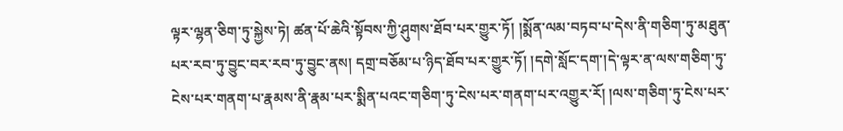ལྟར་ལྷན་ཅིག་ཏུ་སྐྱེས་ཏེ། ཚན་པོ་ཆེའི་སྟོབས་ཀྱི་ཤུགས་ཐོབ་པར་གྱུར་ཏོ། །སྨོན་ལམ་བཏབ་པ་དེས་ནི་གཅིག་ཏུ་མཐུན་པར་རབ་ཏུ་བྱུང་བར་རབ་ཏུ་བྱུང་ནས། དགྲ་བཅོམ་པ་ཉིད་ཐོབ་པར་གྱུར་ཏོ། །དགེ་སློང་དག་།དེ་ལྟར་ན་ལས་གཅིག་ཏུ་ངེས་པར་གནག་པ་རྣམས་ནི་རྣམ་པར་སྨིན་པའང་གཅིག་ཏུ་ངེས་པར་གནག་པར་འགྱུར་རོ། །ལས་གཅིག་ཏུ་ངེས་པར་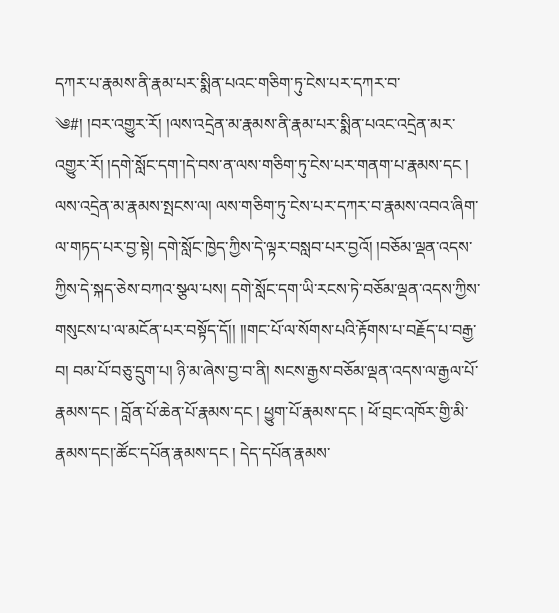དཀར་པ་རྣམས་ནི་རྣམ་པར་སྨིན་པའང་གཅིག་ཏུ་ངེས་པར་དཀར་བ་
༄#། །བར་འགྱུར་རོ། །ལས་འདྲེན་མ་རྣམས་ནི་རྣམ་པར་སྨིན་པའང་འདྲེན་མར་འགྱུར་རོ། །དགེ་སློང་དག་།དེ་བས་ན་ལས་གཅིག་ཏུ་ངེས་པར་གནག་པ་རྣམས་དང ། ལས་འདྲེན་མ་རྣམས་སྤངས་ལ། ལས་གཅིག་ཏུ་ངེས་པར་དཀར་བ་རྣམས་འབའ་ཞིག་ལ་གཏད་པར་བྱ་སྟེ། དགེ་སློང་ཁྱེད་ཀྱིས་དེ་ལྟར་བསླབ་པར་བྱའོ། །བཅོམ་ལྡན་འདས་ཀྱིས་དེ་སྐད་ཅེས་བཀའ་སྩལ་པས། དགེ་སློང་དག་ཡི་རངས་ཏེ་བཅོམ་ལྡན་འདས་ཀྱིས་གསུངས་པ་ལ་མངོན་པར་བསྟོད་དོ།། །།གང་པོ་ལ་སོགས་པའི་རྟོགས་པ་བརྗོད་པ་བརྒྱ་བ། བམ་པོ་བཅུ་དྲུག་པ། ཉི་མ་ཞེས་བྱ་བ་ནི། སངས་རྒྱས་བཅོམ་ལྡན་འདས་ལ་རྒྱལ་པོ་རྣམས་དང ། བློན་པོ་ཆེན་པོ་རྣམས་དང ། ཕྱུག་པོ་རྣམས་དང ། ཕོ་བྲང་འཁོར་གྱི་མི་རྣམས་དང།་ཚོང་དཔོན་རྣམས་དང ། དེད་དཔོན་རྣམས་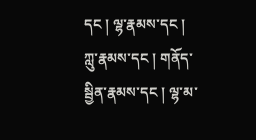དང ། ལྷ་རྣམས་དང ། ཀླུ་རྣམས་དང ། གནོད་སྦྱིན་རྣམས་དང ། ལྷ་མ་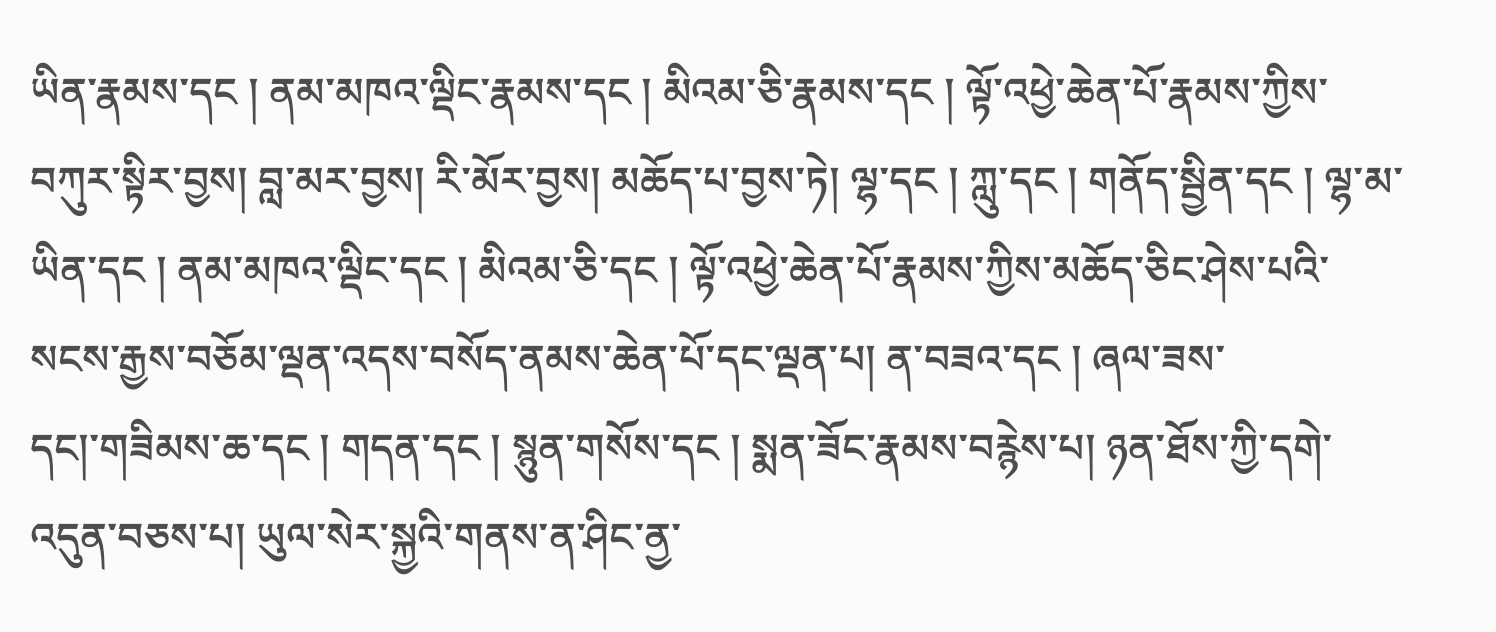ཡིན་རྣམས་དང ། ནམ་མཁའ་ལྡིང་རྣམས་དང ། མིའམ་ཅི་རྣམས་དང ། ལྟོ་འཕྱེ་ཆེན་པོ་རྣམས་ཀྱིས་བཀུར་སྟིར་བྱས། བླ་མར་བྱས། རི་མོར་བྱས། མཆོད་པ་བྱས་ཏེ། ལྷ་དང ། ཀླུ་དང ། གནོད་སྦྱིན་དང ། ལྷ་མ་ཡིན་དང ། ནམ་མཁའ་ལྡིང་དང ། མིའམ་ཅི་དང ། ལྟོ་འཕྱེ་ཆེན་པོ་རྣམས་ཀྱིས་མཆོད་ཅིང་ཤེས་པའི་སངས་རྒྱས་བཅོམ་ལྡན་འདས་བསོད་ནམས་ཆེན་པོ་དང་ལྡན་པ། ན་བཟའ་དང ། ཞལ་ཟས་
དང།་གཟིམས་ཆ་དང ། གདན་དང ། སྙུན་གསོས་དང ། སྨན་ཟོང་རྣམས་བརྙེས་པ། ཉན་ཐོས་ཀྱི་དགེ་འདུན་བཅས་པ། ཡུལ་སེར་སྐྱའི་གནས་ན་ཤིང་ནྱ་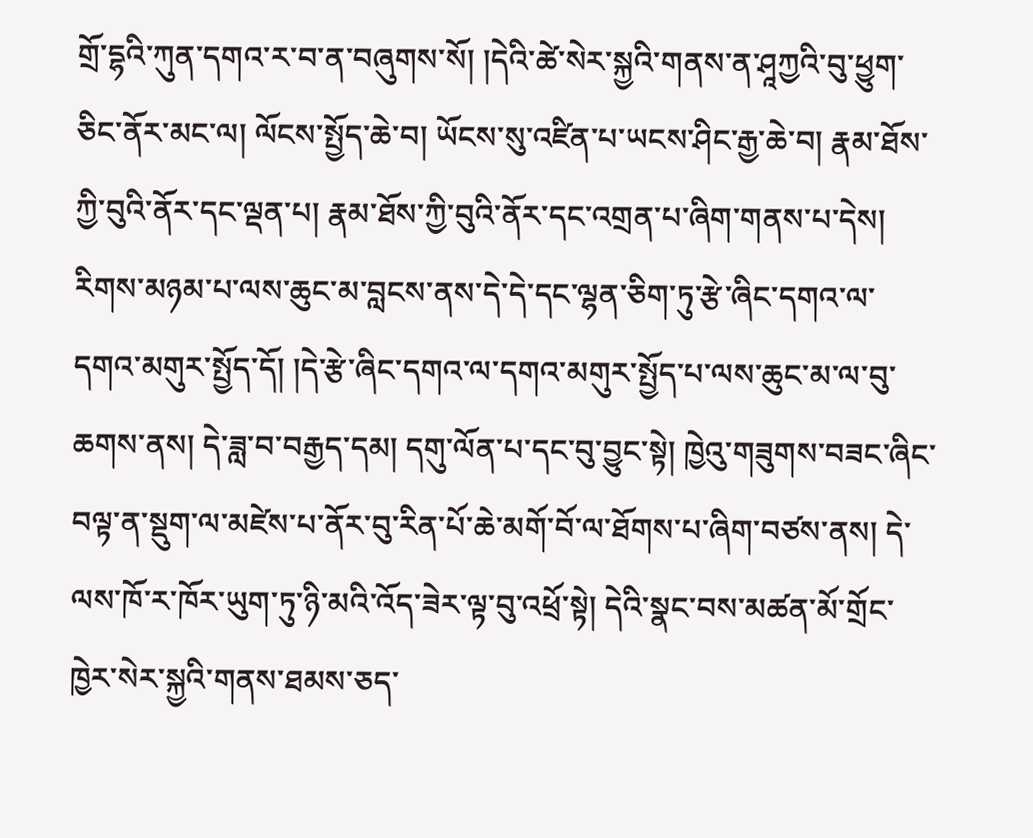གྲོ་དྷའི་ཀུན་དགའ་ར་བ་ན་བཞུགས་སོ། །དེའི་ཚེ་སེར་སྐྱའི་གནས་ན་ཤཱཀྱའི་བུ་ཕྱུག་ཅིང་ནོར་མང་ལ། ལོངས་སྤྱོད་ཆེ་བ། ཡོངས་སུ་འཛིན་པ་ཡངས་ཤིང་རྒྱ་ཆེ་བ། རྣམ་ཐོས་ཀྱི་བུའི་ནོར་དང་ལྡན་པ། རྣམ་ཐོས་ཀྱི་བུའི་ནོར་དང་འགྲན་པ་ཞིག་གནས་པ་དེས། རིགས་མཉམ་པ་ལས་ཆུང་མ་བླངས་ནས་དེ་དེ་དང་ལྷན་ཅིག་ཏུ་རྩེ་ཞིང་དགའ་ལ་དགའ་མགུར་སྤྱོད་དོ། །དེ་རྩེ་ཞིང་དགའ་ལ་དགའ་མགུར་སྤྱོད་པ་ལས་ཆུང་མ་ལ་བུ་ཆགས་ནས། དེ་ཟླ་བ་བརྒྱད་དམ། དགུ་ལོན་པ་དང་བུ་བྱུང་སྟེ། ཁྱེའུ་གཟུགས་བཟང་ཞིང་བལྟ་ན་སྡུག་ལ་མཛེས་པ་ནོར་བུ་རིན་པོ་ཆེ་མགོ་བོ་ལ་ཐོགས་པ་ཞིག་བཙས་ནས། དེ་ལས་ཁོ་ར་ཁོར་ཡུག་ཏུ་ཉི་མའི་འོད་ཟེར་ལྟ་བུ་འཕྲོ་སྟེ། དེའི་སྣང་བས་མཚན་མོ་གྲོང་ཁྱེར་སེར་སྐྱའི་གནས་ཐམས་ཅད་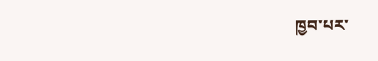ཁྱབ་པར་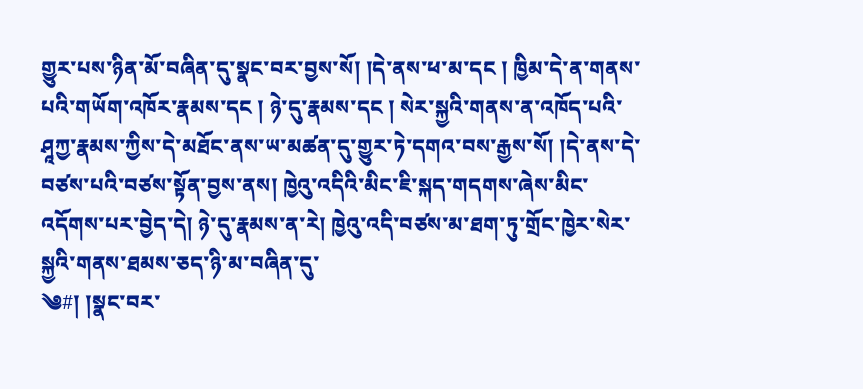གྱུར་པས་ཉིན་མོ་བཞིན་དུ་སྣང་བར་བྱས་སོ། །དེ་ནས་ཕ་མ་དང ། ཁྱིམ་དེ་ན་གནས་པའི་གཡོག་འཁོར་རྣམས་དང ། ཉེ་དུ་རྣམས་དང ། སེར་སྐྱའི་གནས་ན་འཁོད་པའི་ཤཱཀྱ་རྣམས་ཀྱིས་དེ་མཐོང་ནས་ཡ་མཚན་དུ་གྱུར་ཏེ་དགའ་བས་རྒྱས་སོ། །དེ་ནས་དེ་བཙས་པའི་བཙས་སྟོན་བྱས་ནས། ཁྱེའུ་འདིའི་མིང་ཇི་སྐད་གདགས་ཞེས་མིང་འདོགས་པར་བྱེད་དེ། ཉེ་དུ་རྣམས་ན་རེ། ཁྱེའུ་འདི་བཙས་མ་ཐག་ཏུ་གྲོང་ཁྱེར་སེར་སྐྱའི་གནས་ཐམས་ཅད་ཉི་མ་བཞིན་དུ་
༄#། །སྣང་བར་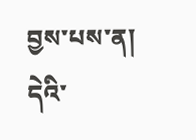བྱས་པས་ན། དེའི་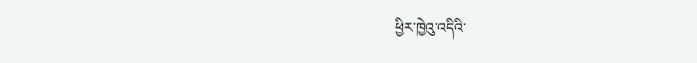ཕྱིར་ཁྱེའུ་འདིའི་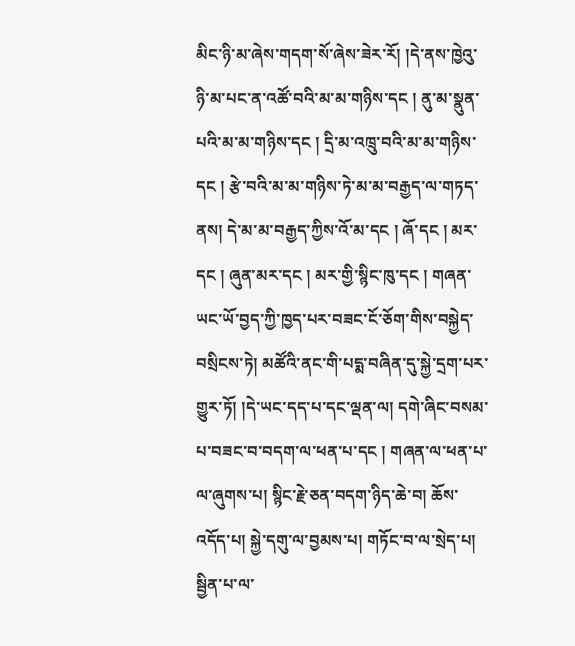མིང་ཉི་མ་ཞེས་གདག་སོ་ཞེས་ཟེར་རོ། །དེ་ནས་ཁྱེའུ་ཉི་མ་པང་ན་འཚོ་བའི་མ་མ་གཉིས་དང ། ནུ་མ་སྣུན་པའི་མ་མ་གཉིས་དང ། དྲི་མ་འཁྲུ་བའི་མ་མ་གཉིས་དང ། རྩེ་བའི་མ་མ་གཉིས་ཏེ་མ་མ་བརྒྱད་ལ་གཏད་ནས། དེ་མ་མ་བརྒྱད་ཀྱིས་འོ་མ་དང ། ཞོ་དང ། མར་དང ། ཞུན་མར་དང ། མར་གྱི་སྙིང་ཁུ་དང ། གཞན་ཡང་ཡོ་བྱད་ཀྱི་ཁྱད་པར་བཟང་ངོ་ཅོག་གིས་བསྐྱེད་བསྲིངས་ཏེ། མཚོའི་ནང་གི་པདྨ་བཞིན་དུ་སྐྱེ་དྲག་པར་གྱུར་ཏོ། །དེ་ཡང་དད་པ་དང་ལྡན་ལ། དགེ་ཞིང་བསམ་པ་བཟང་བ་བདག་ལ་ཕན་པ་དང ། གཞན་ལ་ཕན་པ་ལ་ཞུགས་པ། སྙིང་རྗེ་ཅན་བདག་ཉིད་ཆེ་བ། ཆོས་འདོད་པ། སྐྱེ་དགུ་ལ་བྱམས་པ། གཏོང་བ་ལ་སྲེད་པ། སྦྱིན་པ་ལ་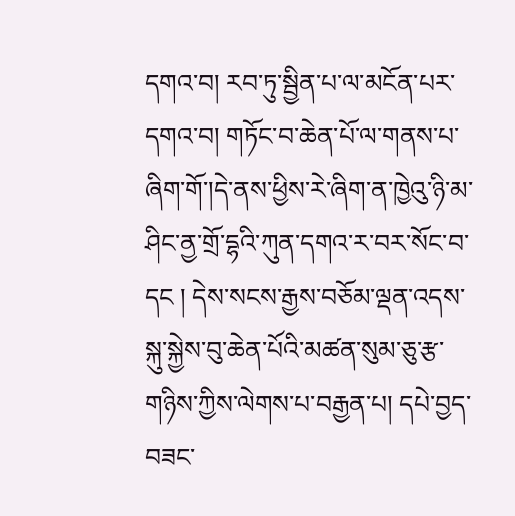དགའ་བ། རབ་ཏུ་སྦྱིན་པ་ལ་མངོན་པར་དགའ་བ། གཏོང་བ་ཆེན་པོ་ལ་གནས་པ་ཞིག་གོ་།དེ་ནས་ཕྱིས་རེ་ཞིག་ན་ཁྱེའུ་ཉི་མ་ཤིང་ནྱ་གྲོ་དྷའི་ཀུན་དགའ་ར་བར་སོང་བ་དང ། དེས་སངས་རྒྱས་བཅོམ་ལྡན་འདས་སྐུ་སྐྱེས་བུ་ཆེན་པོའི་མཚན་སུམ་ཅུ་རྩ་གཉིས་ཀྱིས་ལེགས་པ་བརྒྱན་པ། དཔེ་བྱད་བཟང་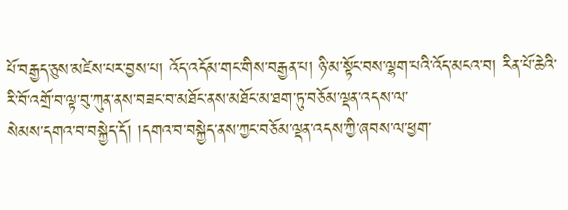པོ་བརྒྱད་ཅུས་མཛེས་པར་བྱས་པ། འོད་འདོམ་གང་གིས་བརྒྱན་པ། ཉི་མ་སྟོང་བས་ལྷག་པའི་འོད་མངའ་བ། རིན་པོ་ཆེའི་རི་བོ་འགྲོ་བ་ལྟ་བུ་ཀུན་ནས་བཟང་བ་མཐོང་ནས་མཐོང་མ་ཐག་ཏུ་བཅོམ་ལྡན་འདས་ལ་
སེམས་དགའ་བ་བསྐྱེད་དོ། །དགའ་བ་བསྐྱེད་ནས་ཀྱང་བཅོམ་ལྡན་འདས་ཀྱི་ཞབས་ལ་ཕྱག་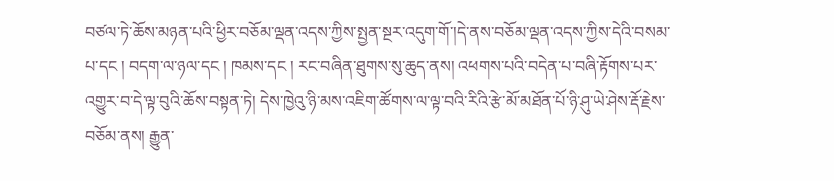བཙལ་ཏེ་ཆོས་མཉན་པའི་ཕྱིར་བཅོམ་ལྡན་འདས་ཀྱིས་སྤྱན་སྔར་འདུག་གོ་།དེ་ནས་བཅོམ་ལྡན་འདས་ཀྱིས་དེའི་བསམ་པ་དང ། བདག་ལ་ཉལ་དང ། ཁམས་དང ། རང་བཞིན་ཐུགས་སུ་ཆུད་ནས། འཕགས་པའི་བདེན་པ་བཞི་རྟོགས་པར་འགྱུར་བ་དེ་ལྟ་བུའི་ཆོས་བསྟན་ཏེ། དེས་ཁྱེའུ་ཉི་མས་འཇིག་ཚོགས་ལ་ལྟ་བའི་རིའི་རྩེ་མོ་མཐོན་པོ་ཉི་ཤུ་ཡེ་ཤེས་རྡོ་རྗེས་བཅོམ་ནས། རྒྱུན་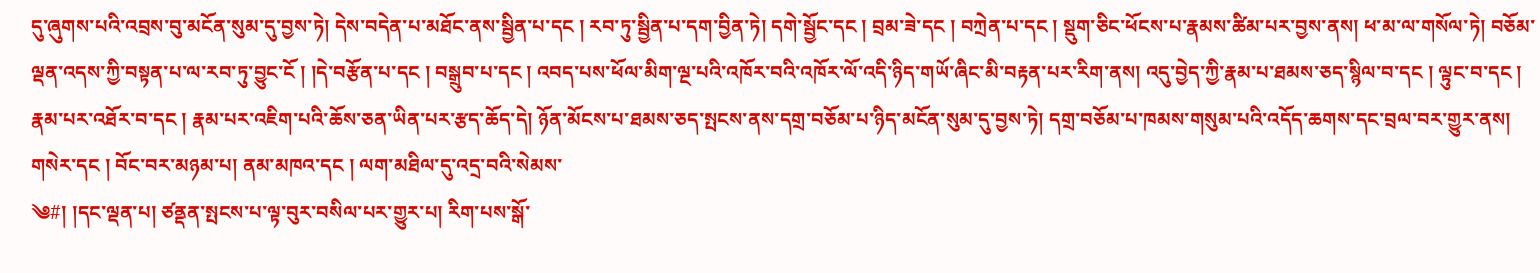དུ་ཞུགས་པའི་འབྲས་བུ་མངོན་སུམ་དུ་བྱས་ཏེ། དེས་བདེན་པ་མཐོང་ནས་སྦྱིན་པ་དང ། རབ་ཏུ་སྦྱིན་པ་དག་བྱིན་ཏེ། དགེ་སྦྱོང་དང ། བྲམ་ཟེ་དང ། བཀྲེན་པ་དང ། སྡུག་ཅིང་ཕོངས་པ་རྣམས་ཚིམ་པར་བྱས་ནས། ཕ་མ་ལ་གསོལ་ཏེ། བཅོམ་ལྡན་འདས་ཀྱི་བསྟན་པ་ལ་རབ་ཏུ་བྱུང་ངོ ། །དེ་བརྩོན་པ་དང ། བསྒྲུབ་པ་དང ། འབད་པས་ཕོལ་མིག་ལྔ་པའི་འཁོར་བའི་འཁོར་ལོ་འདི་ཉིད་གཡོ་ཞིང་མི་བརྟན་པར་རིག་ནས། འདུ་བྱེད་ཀྱི་རྣམ་པ་ཐམས་ཅད་སྙིལ་བ་དང ། ལྟུང་བ་དང ། རྣམ་པར་འཐོར་བ་དང ། རྣམ་པར་འཇིག་པའི་ཆོས་ཅན་ཡིན་པར་རྩད་ཆོད་དེ། ཉོན་མོངས་པ་ཐམས་ཅད་སྤངས་ནས་དགྲ་བཅོམ་པ་ཉིད་མངོན་སུམ་དུ་བྱས་ཏེ། དགྲ་བཅོམ་པ་ཁམས་གསུམ་པའི་འདོད་ཆགས་དང་བྲལ་བར་གྱུར་ནས། གསེར་དང ། བོང་བར་མཉམ་པ། ནམ་མཁའ་དང ། ལག་མཐིལ་དུ་འདྲ་བའི་སེམས་
༄#། །དང་ལྡན་པ། ཙནྡན་སྤངས་པ་ལྟ་བུར་བསིལ་པར་གྱུར་པ། རིག་པས་སྒོ་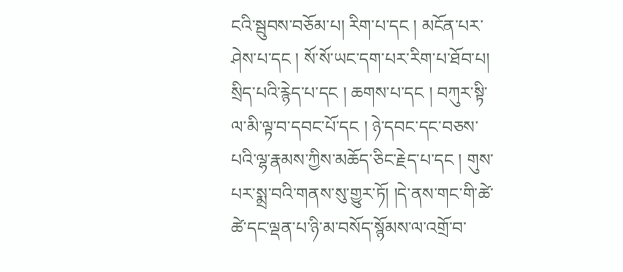ངའི་སྦུབས་བཅོམ་པ། རིག་པ་དང ། མངོན་པར་ཤེས་པ་དང ། སོ་སོ་ཡང་དག་པར་རིག་པ་ཐོབ་པ། སྲིད་པའི་རྙེད་པ་དང ། ཆགས་པ་དང ། བཀུར་སྟི་ལ་མི་ལྟ་བ་དབང་པོ་དང ། ཉེ་དབང་དང་བཅས་པའི་ལྷ་རྣམས་ཀྱིས་མཆོད་ཅིང་རྗེད་པ་དང ། གུས་པར་སྨྲ་བའི་གནས་སུ་གྱུར་ཏོ། །དེ་ནས་གང་གི་ཚེ་ཚེ་དང་ལྡན་པ་ཉི་མ་བསོད་སྙོམས་ལ་འགྲོ་བ་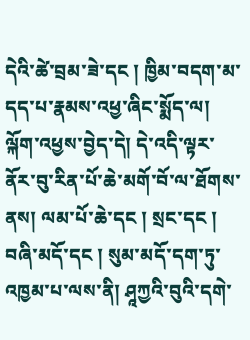དེའི་ཚེ་བྲམ་ཟེ་དང ། ཁྱིམ་བདག་མ་དད་པ་རྣམས་འཕྱ་ཞིང་སྨོད་ལ། ལྐོག་འཕྱས་བྱེད་དེ། དེ་འདི་ལྟར་ནོར་བུ་རིན་པོ་ཆེ་མགོ་བོ་ལ་ཐོགས་ནས། ལམ་པོ་ཆེ་དང ། སྲང་དང ། བཞི་མདོ་དང ། སུམ་མདོ་དག་ཏུ་འཁྱམ་པ་ལས་ནི། ཤཱཀྱའི་བུའི་དགེ་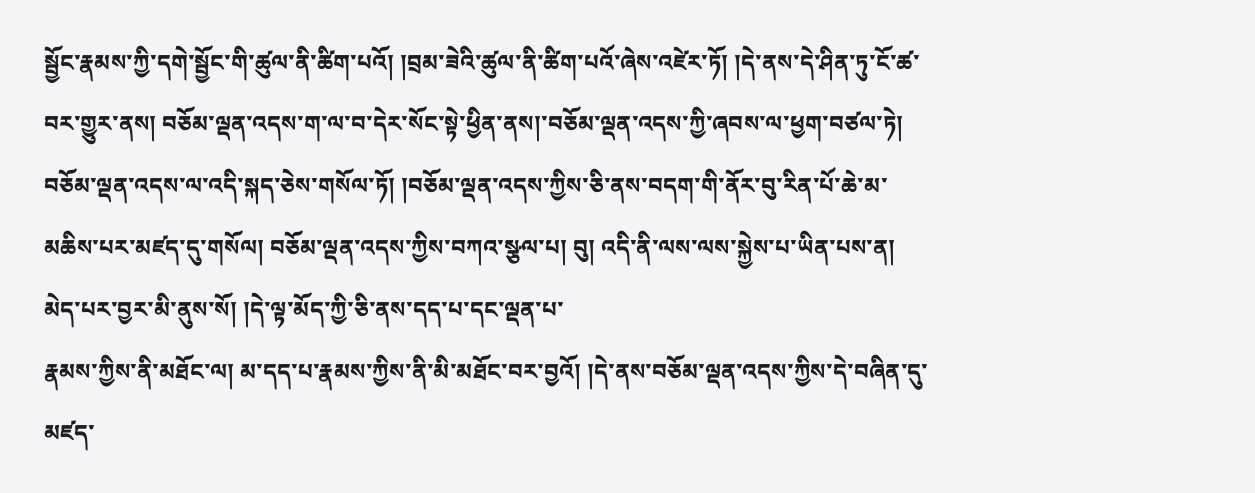སྦྱོང་རྣམས་ཀྱི་དགེ་སྦྱོང་གི་ཚུལ་ནི་ཚིག་པའོ། །བྲམ་ཟེའི་ཚུལ་ནི་ཚིག་པའོ་ཞེས་འཛེར་ཏོ། །དེ་ནས་དེ་ཤིན་ཏུ་ངོ་ཚ་བར་གྱུར་ནས། བཅོམ་ལྡན་འདས་ག་ལ་བ་དེར་སོང་སྟེ་ཕྱིན་ནས།་བཅོམ་ལྡན་འདས་ཀྱི་ཞབས་ལ་ཕྱག་བཙལ་ཏེ། བཅོམ་ལྡན་འདས་ལ་འདི་སྐད་ཅེས་གསོལ་ཏོ། །བཅོམ་ལྡན་འདས་ཀྱིས་ཅི་ནས་བདག་གི་ནོར་བུ་རིན་པོ་ཆེ་མ་མཆིས་པར་མཛད་དུ་གསོལ། བཅོམ་ལྡན་འདས་ཀྱིས་བཀའ་སྩལ་པ། བུ། འདི་ནི་ལས་ལས་སྐྱེས་པ་ཡིན་པས་ན། མེད་པར་བྱར་མི་ནུས་སོ། །དེ་ལྟ་མོད་ཀྱི་ཅི་ནས་དད་པ་དང་ལྡན་པ་
རྣམས་ཀྱིས་ནི་མཐོང་ལ། མ་དད་པ་རྣམས་ཀྱིས་ནི་མི་མཐོང་བར་བྱའོ། །དེ་ནས་བཅོམ་ལྡན་འདས་ཀྱིས་དེ་བཞིན་དུ་མཛད་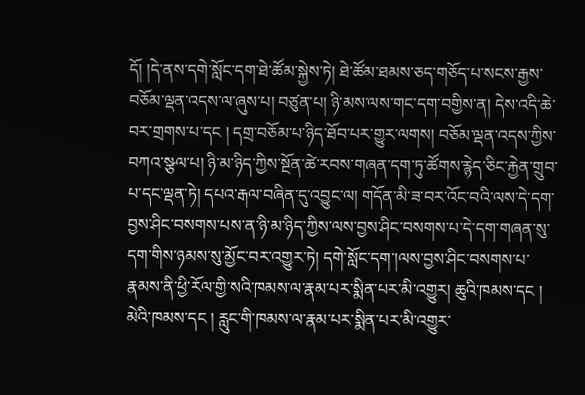དོ། །དེ་ནས་དགེ་སློང་དག་ཐེ་ཚོམ་སྐྱེས་ཏེ། ཐེ་ཚོམ་ཐམས་ཅད་གཅོད་པ་སངས་རྒྱས་བཅོམ་ལྡན་འདས་ལ་ཞུས་པ། བཙུན་པ། ཉི་མས་ལས་གང་དག་བགྱིས་ན། དེས་འདི་ཆེ་བར་གྲགས་པ་དང ། དགྲ་བཅོམ་པ་ཉིད་ཐོབ་པར་གྱུར་ལགས། བཅོམ་ལྡན་འདས་ཀྱིས་བཀའ་སྩལ་པ། ཉི་མ་ཉིད་ཀྱིས་སྔོན་ཚེ་རབས་གཞན་དག་ཏུ་ཚོགས་རྙེད་ཅིང་རྐྱེན་གྲུབ་པ་དང་ལྡན་ཏེ། དཔའ་རྒལ་བཞིན་དུ་འབྱུང་ལ། གདོན་མི་ཟ་བར་འོང་བའི་ལས་དེ་དག་བྱས་ཤིང་བསགས་པས་ན་ཉི་མ་ཉིད་ཀྱིས་ལས་བྱས་ཤིང་བསགས་པ་དེ་དག་གཞན་སུ་དག་གིས་ཉམས་སུ་མྱོང་བར་འགྱུར་ཏེ། དགེ་སློང་དག་།ལས་བྱས་ཤིང་བསགས་པ་རྣམས་ནི་ཕྱི་རོལ་གྱི་སའི་ཁམས་ལ་རྣམ་པར་སྨིན་པར་མི་འགྱུར། ཆུའི་ཁམས་དང ། མེའི་ཁམས་དང ། རླུང་གི་ཁམས་ལ་རྣམ་པར་སྨིན་པར་མི་འགྱུར་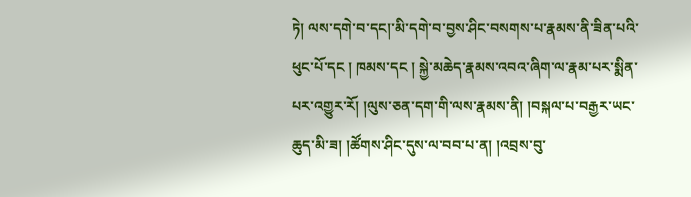ཏེ། ལས་དགེ་བ་དང།་མི་དགེ་བ་བྱས་ཤིང་བསགས་པ་རྣམས་ནི་ཟིན་པའི་ཕུང་པོ་དང ། ཁམས་དང ། སྐྱེ་མཆེད་རྣམས་འབའ་ཞིག་ལ་རྣམ་པར་སྨིན་པར་འགྱུར་རོ། །ལུས་ཅན་དག་གི་ལས་རྣམས་ནི། །བསྐལ་པ་བརྒྱར་ཡང་ཆུད་མི་ཟ། །ཚོགས་ཤིང་དུས་ལ་བབ་པ་ན། །འབྲས་བུ་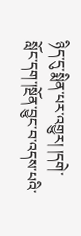ཉིད་དུ་སྨིན་པར་འགྱུར། །དགེ་སློང་དག་།སྔོན་བྱུང་བ་འདས་པའི་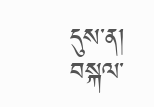དུས་ན། བསྐལ་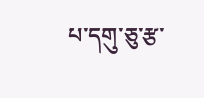པ་དགུ་ཅུ་རྩ་